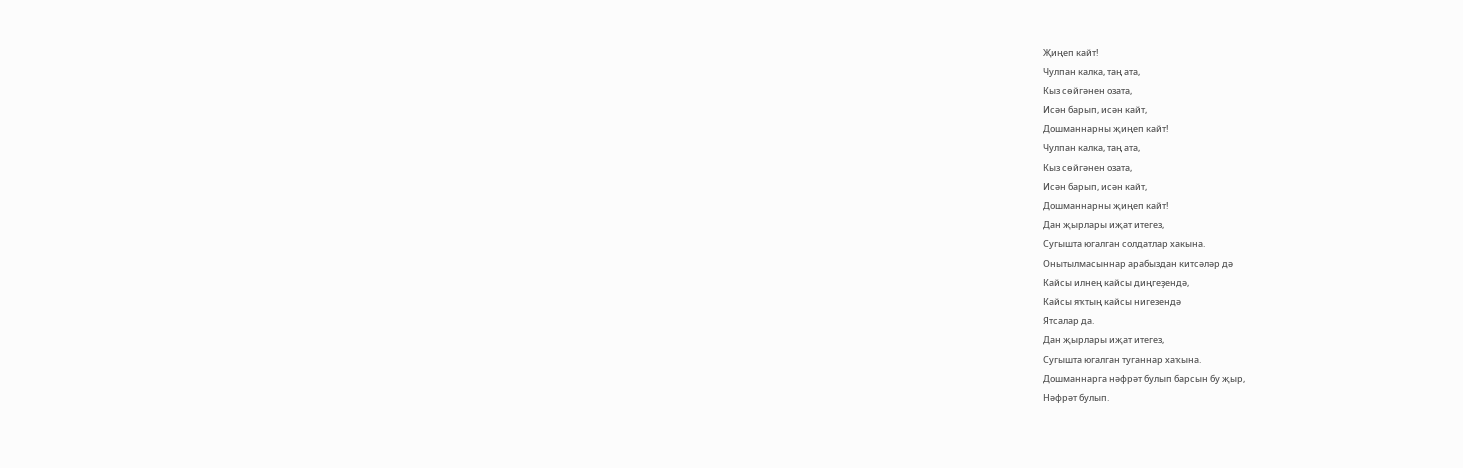Җиңеп кайт!
Чулпан калка, таң ата,
Кыз сөйгәнен озата,
Исән барып, исән кайт,
Дошманнарны җиңеп кайт!
Чулпан калка, таң ата,
Кыз сөйгәнен озата,
Исән барып, исән кайт,
Дошманнарны җиңеп кайт!
Дан җырлары иҗат итегез,
Сугышта югалган солдатлар хакына.
Онытылмасыннар арабыздан китсәләр дә
Кайсы илнең кайсы диңгеҙендә,
Кайсы яҡтың кайсы нигезендә
Ятсалар да.
Дан җырлары иҗат итегез,
Сугышта югалган туганнар хаҡына.
Дошманнарга нәфрәт булып барсын бу җыр,
Нәфрәт булып.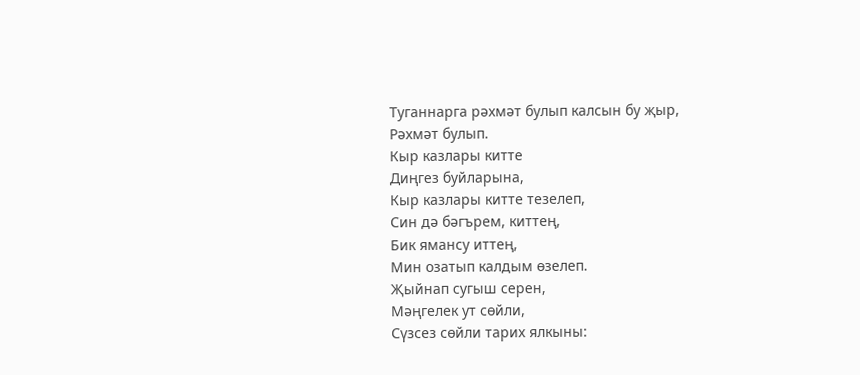Туганнарга рәхмәт булып калсын бу җыр,
Рәхмәт булып.
Кыр казлары китте
Диңгез буйларына,
Кыр казлары китте тезелеп,
Син дә бәгърем, киттең,
Бик ямансу иттең,
Мин озатып калдым өзелеп.
Җыйнап сугыш серен,
Мәңгелек ут сөйли,
Сүзсез сөйли тарих ялкыны: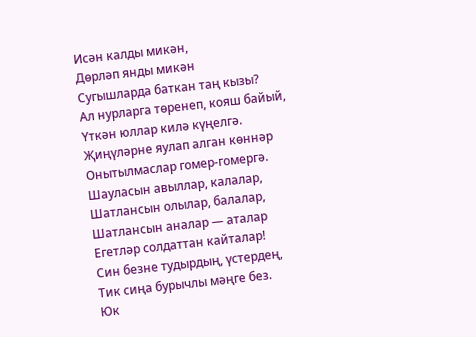Исән калды микән,
Дөрләп янды микән
Сугышларда баткан таң кызы?
Ал нурларга төренеп, кояш байый,
Үткән юллар килә күңелгә.
Җиңүләрне яулап алган көннәр
Онытылмаслар гомер-гомергә.
Шауласын авыллар, калалар,
Шатлансын олылар, балалар,
Шатлансын аналар — аталар
Егетләр солдаттан кайталар!
Син безне тудырдың, үстердең,
Тик сиңа бурычлы мәңге без.
Юк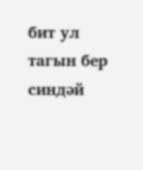бит ул тагын бер синдәй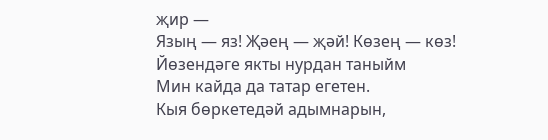җир —
Язың — яз! Җәең — җәй! Көзең — көз!
Йөзендәге якты нурдан таныйм
Мин кайда да татар егетен.
Кыя бөркетедәй адымнарын,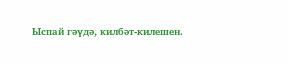Ыспай гәүдә, килбәт-килешен.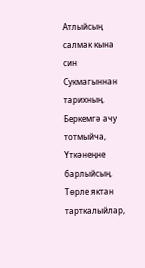Атлыйсың салмак кына син
Сукмагыннан тарихның.
Беркемгә ачу тотмыйча,
Үткәнеңне барлыйсың.
Төрле яктан тарткалыйлар,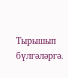Тырышып бүлгәләргә.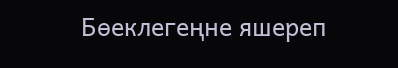Бөеклегеңне яшереп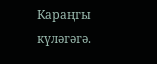Караңгы күләгәгә.